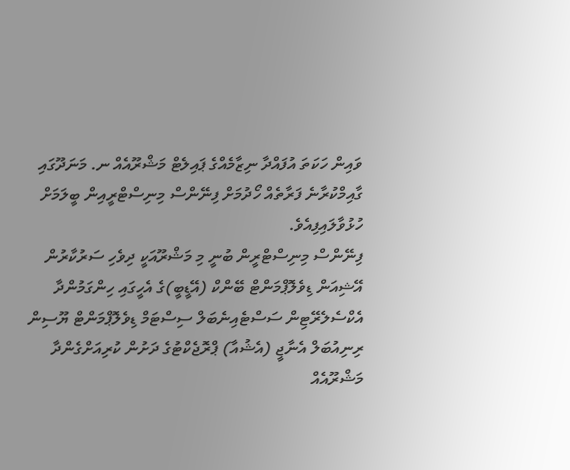ވައިން ހަކަތަ އުފައްދާ ނިޒާމެއްގެ ޕައިލެޓް މަޝްރޫއެއް ނ. މަނަދޫގައި ގާއިމްކުރާނެ ފަރާތެއް ހޯދުމަށް ފިނޭންސް މިނިސްޓްރީއިން ބީލަމަށް ހުޅުވާލައިފިއެވެ.
ފިނޭންސް މިނިސްޓްރީން ބުނީ މި މަޝްރޫއަކީ ދިވެހި ސަރުކާރުން އޭޝިއަން ޑިވެލޮޕްމަންޓް ބޭންކް (އޭޑީބީ)ގެ އެހީގައި ހިންގަމުންދާ އެކްސެލެރޭޓިން ސަސްޓެއިނެބަލް ސިސްޓަމް ޑިވެލޮޕްމަންޓް ޔޫސިން ރިނިއުބަލް އެނާޖީ (އެޝުއާ) ޕްރޮޖެކްޓުގެ ދަށުން ކުރިއަށްގެންދާ މަޝްރޫއެއް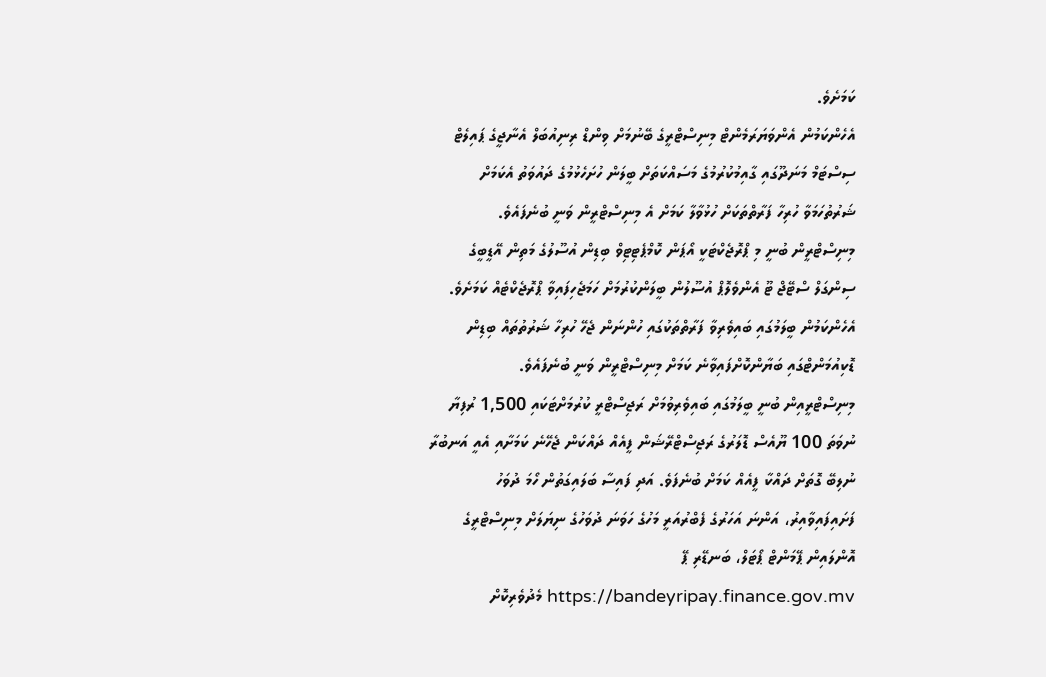ކަމަށެވެ.
އެހެންކަމުން އެންވަޔަރަމެންޓް މިނިސްޓްރީގެ ބޭނުމަށް ވިންޑް ރިނިއުބަލް އެނާޖީގެ ޕައިލެޓް ސިސްޓަމް މަނަދޫގައި ގާއިމުކުރުމުގެ މަސައްކަތަށް ބީލަން ހުށަހެޅުމުގެ ދައުވަތު އެކަމަށް ޝަރުތުހަމަވާ ހުރިހާ ފަރާތްތަކަށް ހުޅުވާލާ ކަމަށް އެ މިނިސްޓްރީން ވަނީ ބުނެފައެވެ.
މިނިސްޓްރީން ބުނީ މި ޕްރޮޖެކްޓަކީ އޯޕަން ކޮމްޕެޓިޓިވް ބިޑިން އުސޫލުގެ މަތިން އޭޑީބީގެ ސިންގަލް ސްޓޭޖް ޓޫ އެންވެލޮޕް އުސޫލުން ބީލަންކުރުމަށް ހަމަޖެހިފައިވާ ޕްރޮޖެކްޓެއް ކަމަށެވެ. އެހެންކަމުން ބީލަމުގައި ބައިވެރިވާ ފަރާތްތަކުގައި ހުންނަން ޖެހޭ ހުރިހާ ޝަރުތުތައް ބިޑިން ޑޮކިއުމަންޓްގައި ބަޔާންކޮށްފައިވާނެ ކަމަށް މިނިސްޓްރީން ވަނީ ބުނެފައެވެ.
މިނިސްޓްރީއިން ބުނީ ބީލަމުގައި ބައިވެރިވުމަށް ރަޖިސްޓްރީ ކުރުމަށްޓަކައި 1,500 ރުފިޔާ ނުވަތަ 100 ޔޫއެސް ޑޮލަރުގެ ރަޖިސްޓްރޭޝަން ފީއެއް ދައްކަން ޖެހޭނެ ކަމަށާއި އެއީ އަނބުރާ ނުލިބޭ ގޮތަށް ދައްކާ ފީއެއް ކަމަށް ބުނެފަވެ. އަދި ފައިސާ ބަލައިގަތުން ހޯމަ ދުވަހު ފަށައިފައިވާއިރު، އަންނަ އަހަރުގެ ފެބްރުއަރީ މަހުގެ ހަވަނަ ދުވަހުގެ ނިޔަލަށް މިނިސްޓްރީގެ އޮންލައިން ޕޭމަންޓް ޕޯޓަލް، ބަނޑޭރި ޕޭ https://bandeyripay.finance.gov.mv މެދުވެރިކޮށް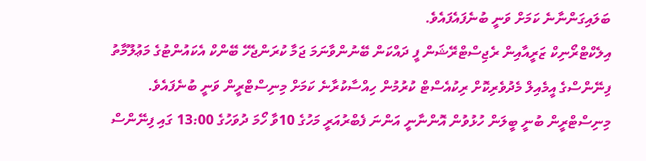ބަލައިގަންނާނެ ކަމަށް ވަނީ ބުނެފައެފައެވެ.
އިލެކްޓްރޯނިކް ޒަރީއާއިން ރެޖިސްޓްރޭޝަން ފީ ދައްކަން ބޭނުންވާނަމަ ޖަމާ ކުރަންޖެހޭ ބޭންކް އެކައުންޓުގެ މަޢުލޫމާތު ފިނޭންސްގެ އީމެއިލް މެދުވެރިކޮށް ރިކުއެސްޓް ކުރުމުން ހިއްސާކުރާނެ ކަމަށް މިނިސްޓްރީން ވަނީ ބުނެފައެވެ.
މިނިސްޓްރީން ބުނީ ބީލަން ހުޅުވުން އޮންނާނީ އަންނަ ފެބްރުއަރީ މަހުގެ 10ވާ ހޯމަ ދުވަހުގެ 13:00 ގައި ފިނޭންސް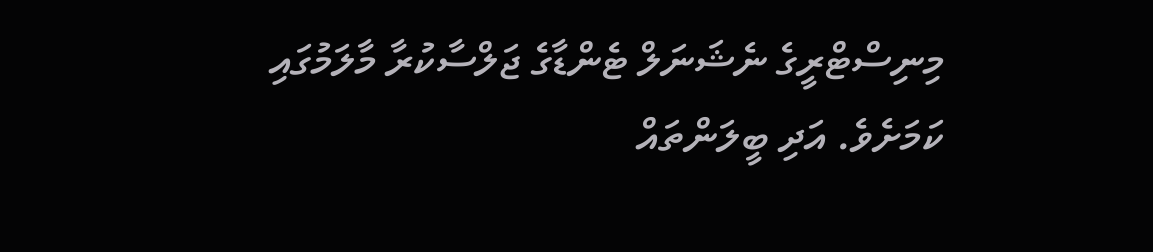މިނިސްޓްރީގެ ނެޝަނަލް ޓެންޑާގެ ޖަލްސާކުރާ މާލަމުގައި ކަމަށެވެ. އަދި ބީލަންތައް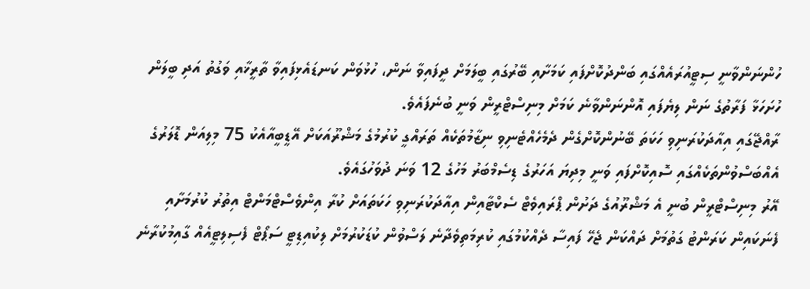ހުންނަންވާނީ ސިޓީއުރައެއްގައި ބަންދުކޮށްފައި ކަމަށާއި ބޭރުގައި ބީލަމަށް ދީފައިވާ ނަން، ހުޅުވަން ކަނޑައެޅިފައިވާ ތާރީޚާއި ވަގުތު އަދި ބީލަން ހުށަހަޅާ ފަރާތުގެ ނަން ލިޔެފައި އޮންނަންވާނެ ކަމަށް މިނިސްޓްރީން ވަނީ ބުނެފައެވެ.
ރާއްޖޭގައި އިއާދަކުރަނިވި ހަކަތަ ބޭނުންކޮށްގެން ދެމެހެއްޓެނިވި ނިޒާމުތަކެއް ތަރައްގީ ކުރުމުގެ މަޝްރޫއަކަށް އޭޑީބީއާއެކު 75 މިލިއަން ޑޮލަރުގެ އެއްބަސްވުންތަކެއްގައި ސޮއިކޮށްފައި ވަނީ މިދިޔަ އަހަރުގެ ޑިސެމްބަރު މަހުގެ 12 ވަނަ ދުވަހުގައެވެ.
އޭރު މިނިސްޓްރީން ބުނީ އެ މަޝްރޫއުގެ ދަށުން ޕްރައިވެޓް ސެކްޓާއިން އިއާދަކުރަނިވި ހަކަތައަށް ކުރާ އިންވެސްޓްމަންޓް އިތުރު ކުރުމަށާއި ފެނަކައިން ކަރަންޓު ގަތުމަށް ދައްކަން ޖެހޭ ފައިސާ ދެއްކުމުގައި ކުރިމަތިވެދާނެ ލަސްވުން ކުޑަކުރުމަށް ލިކުއިޑިޓީ ސަޕޯޓް ފެސިލިޓީއެއް ގާއިމުކުރާނެ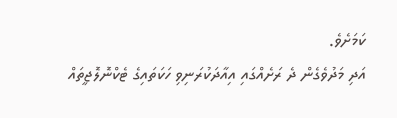ކަމަށެވެ.
އަދި މަދުވެގެން ދެ ރަށެއްގައި އިއާދަކުރަނިވި ހަކަތައިގެ ޓެކްނޮލޮޖީތައް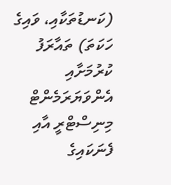(ކަނޑުތަކާއި، ވައިގެ ހަކަތަ) ތައާރަފު ކުރުމަށާއި އެންވަޔަރަމެންޓް މިނިސްޓްރީ އާއި ފެނަކައިގެ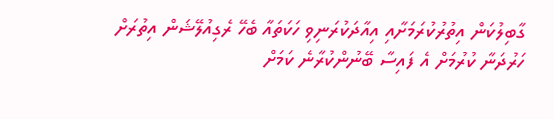ގާބިލުކަން އިތުރުކުރަމަށާއި އިއާދަކުރަނިވި ހަކަތައާ ބެހޭ ރެގިއުލޭޝަން އިތުރަށް ހަރުދަނާ ކުރުމަށް އެ ފައިސާ ބޭނުންކުރާނެ ކަމަށް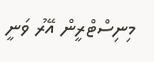މިނިސްޓްރީން އޭރު ވަނީ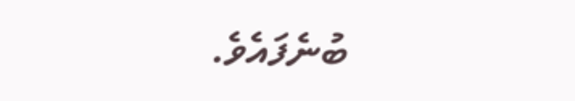ބުނެފައެވެ.